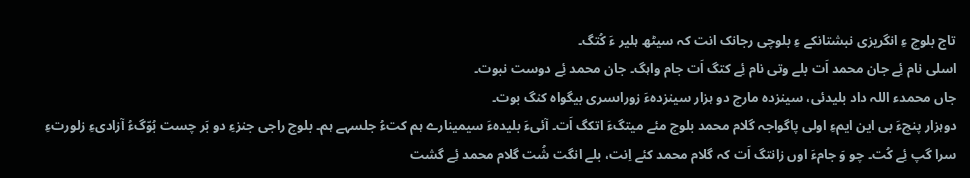تاج بلوچ ءِ انگریزی نبشتانکے ءِ بلوچی رجانک انت کہ سیٹھ ہلیر ءَ کُتگ۔
اسلی نام ئِے جان محمد اَت بلے وتی نام ئِے کتگ اَت جام واہگ۔ جان محمد ئِے دوست نبوت۔
جاں محمدء اللہ داد بلیدئی، سینزدہ مارچ دو ہزار سینزدہءَ زوراںسری بیگواہ کنگ بوت۔
دوہزار پنچءَ بی این ایمءِ اولی پاگواجہ گلام محمد بلوچ مئے میتگءَ اتکگ اَت۔ آئیءَ بلیدہءَ سیمینارے ہم کتءُ جلسہے ہم۔ بلوچ راجی جنزءِ دو بَر چست بُوّگءُ آزادیءِ زلورتءِ سرا گپ ئِے کُت۔ چو وَ جامءَ اوں زانتگ اَت کہ گلام محمد کئے اِنت، بلے انگت شُت گلام محمد ئِے گشت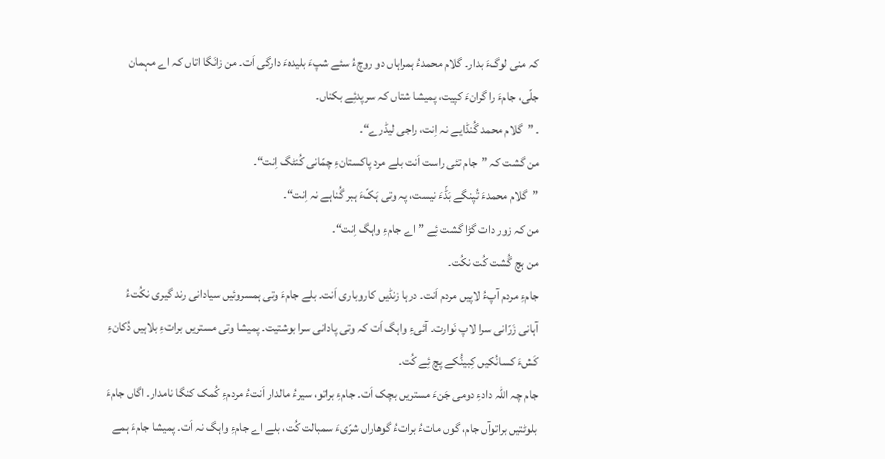کہ منی لوگءَ بدار۔ گلام محمدءُ ہمراہاں دو روچءُ سئے شپءَ بلیدہءَ دارگی اَت۔ من زانَگا اتاں کہ اے مہمان جلّی، جامءَ را گرانءَ کپیت، پمیشا شتاں کہ سرپدئِے بکناں۔
۔ ”گلام محمد گُنڈایے نہ اِنت، راجی لیڈرے“۔
من گشت کہ ”جام تئی راست اَنت بلے مرد پاکستانءِ چمّانی کُنٹگ اِنت“۔
”گلام محمدءَ تُپنگے بَڈّءَ نیست، پہ وتی ہَکّءَ ہبر گُناہے نہ اِنت“۔
من کہ زور دات گڑا گشت ئِے ”اے جامءِ واہگ اِنت“۔
من ہچ گُشت کُت نکُت۔
جامءِ مردم آپءُ لاپیں مردم اَنت۔ درہا زنڈیں کاروباری اَنت۔ بلے جامءَ وتی ہمسروئیں سیادانی رند گیری نکُتءُ آہانی زَرّانی سرا لاپ نَوارت۔ آئیءِ واہگ اَت کہ وتی پادانی سرا بوشتیت۔ پمیشا وتی مستریں براتءِ بلاہیں دُکانءِ کَشءَ کسانُکیں کِبینُّکے پچ ئِے کُت۔
جام چہ اللہ دادءِ دومی جَنءَ مستریں بچک اَت۔ جامءِ براتو، سیرءُ مالدار اَنتءُ مردمءِ کُمک کنگا نامدار۔ اگاں جامءَ بلوٹتیں براتوآں جام، گوں ماتءُ براتءُ گوھاراں شرّیءَ سمبالت کُت، بلے اے جامءِ واہگ نہ اَت۔ پمیشا جامءَ ہمے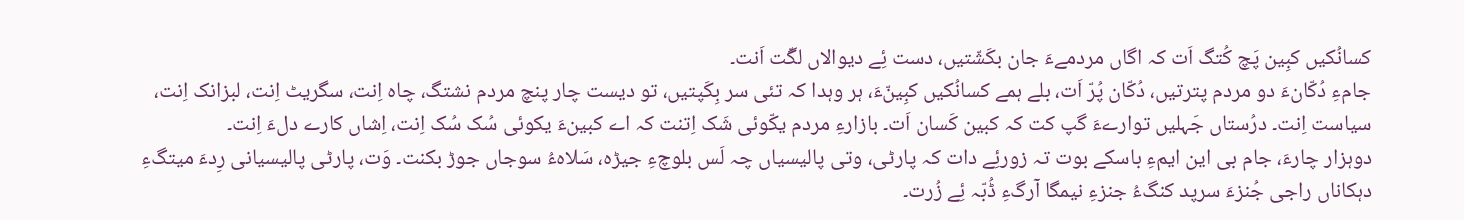کسانُکیں کبِین پَچ کُتگ اَت کہ اگاں مردمےءَ جان بکَشّتیں، دست ئِے دیوالاں لگّت اَنت۔
جامءِ دُکّانءَ دو مردم پترتیں، دُکّان پُرّ اَت، بلے ہمے کسانُکیں کبِینّءَ، ہر وہدا کہ تئی سر بِکَپتیں، تو دیست چار پنچ مردم نشتگ، چاہ اِنت، سگریٹ اِنت، لبزانک اِنت، سیاست اِنت۔ درُستاں جَہلیں توارےءَ گپ کت کہ کبین کَسان اَت۔ بازارءِ مردم یکّوئی شَک اِتنت کہ اے کبینءَ یکوئی سُک سُک اِنت، اِشاں کارے دلءَ اِنت۔
دوہزار چارءَ، جام بی این ایمءِ باسکے بوت تہ زورئِے دات کہ پارٹی، وتی پالیسیاں چہ لَس بلوچءِ جیڑہ، سَلاہءُ سوجاں جوڑ بکنت۔ وَت، پارٹی پالیسیانی رِدءَ میتگءِ دہکاناں راجی جُنزءَ سرپد کنگءُ جنزءِ نیمگا آرگءِ ڈُبّہ ئِے زُرت۔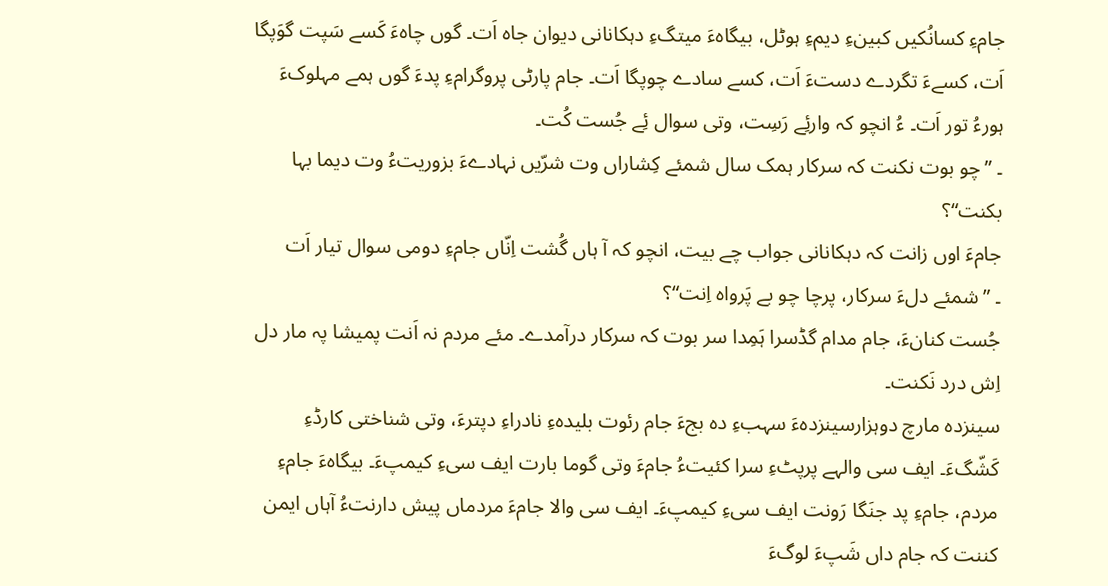جامءِ کسانُکیں کبینءِ دیمءِ ہوٹل، بیگاہءَ میتگءِ دہکانانی دیوان جاہ اَت۔ گوں چاہءَ کَسے سَپت گوَپگا اَت، کسےءَ تگردے دستءَ اَت، کسے سادے چوپگا اَت۔ جام پارٹی پروگرامءِ پدءَ گوں ہمے مہلوکءَ ہورءُ تور اَت۔ ءُ انچو کہ وارئِے رَسِت، وتی سوال ئِے جُست کُت۔
۔ ”چو بوت نکنت کہ سرکار ہمک سال شمئے کِشاراں وت شرّیں نہادےءَ بزوریتءُ وت دیما بہا بکنت“؟
جامءَ اوں زانت کہ دہکانانی جواب چے بیت، انچو کہ آ ہاں گُشت اِنّاں جامءِ دومی سوال تیار اَت
۔ ”شمئے دلءَ سرکار، پرچا چو بے پَرواہ اِنت“؟
جُست کنانءَ، جام مدام گڈسرا ہَمِدا سر بوت کہ سرکار درآمدے۔ مئے مردم نہ اَنت پمیشا پہ مار دل اِش درد نَکنت۔
سینزدہ مارچ دوہزارسینزدہءَ سہبءِ دہ بجءَ جام رئوت بلیدہءِ نادراءِ دپترءَ، وتی شناختی کارڈءِ کَشّگءَ۔ ایف سی والہے پرپٹءِ سرا کئیتءُ جامءَ وتی گوما بارت ایف سیءِ کیمپءَ۔ بیگاہءَ جامءِ مردم، جامءِ پد جنَگا رَونت ایف سیءِ کیمپءَ۔ ایف سی والا جامءَ مردماں پیش دارنتءُ آہاں ایمن کننت کہ جام داں شَپءَ لوگءَ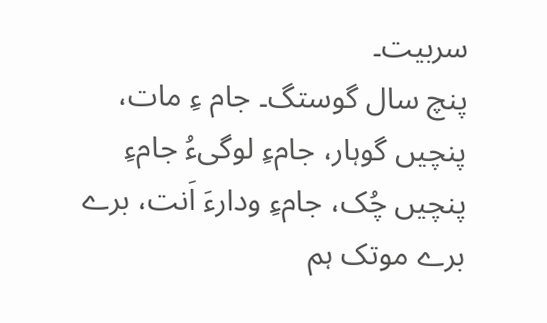سربیت۔
پنچ سال گوستگ۔ جام ءِ مات، پنچیں گوہار، جامءِ لوگیءُ جامءِ پنچیں چُک، جامءِ ودارءَ اَنت، برے برے موتک ہم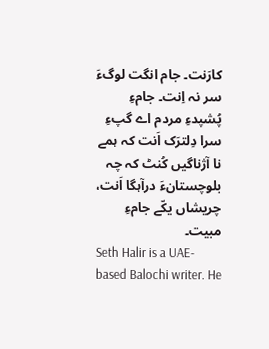کارَنت۔ جام انگت لوگءَ سر نہ اِنت۔ جامءِ پُشپدءِ مردم اے گپءِ سرا دِلترَک اَنت کہ ہمے نا آژناگیں کُنٹ کہ چہ بلوچستانءَ درآہگا اَنت، چریشاں یکّے جامءِ مبیت۔
Seth Halir is a UAE-based Balochi writer. He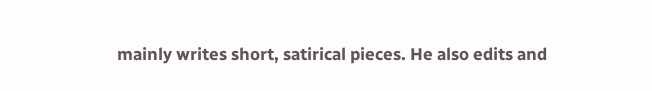mainly writes short, satirical pieces. He also edits and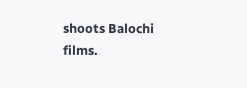shoots Balochi films.